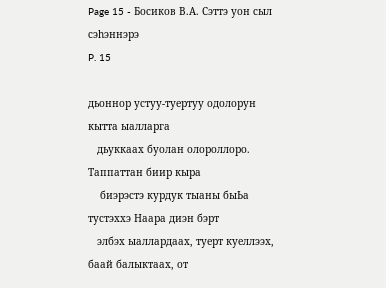Page 15 - Босиков В.А. Сэттэ уон сыл сэһэннэрэ
P. 15

дьоннор устуу-туертуу одолорун кытта ыалларга
   дьуккаах буолан олороллоро. Таппаттан биир кыра
    биэрэстэ курдук тыаны быЬа тустэххэ Наара диэн бэрт
   элбэх ыаллардаах, туерт куеллээх, баай балыктаах, от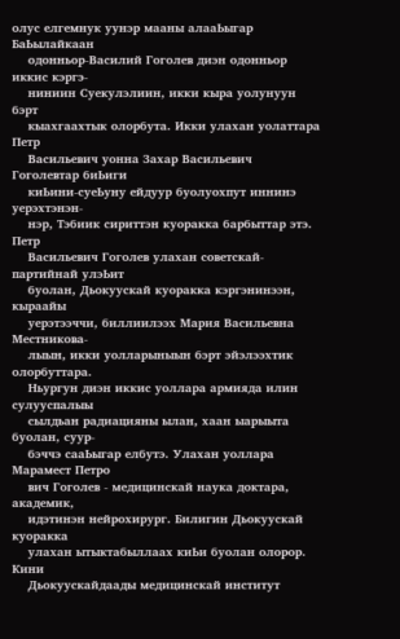олус елгемнук уунэр мааны алааЬыгар БаЬылайкаан
    одонньор-Василий Гоголев диэн одонньор иккис кэргэ-
    ниниин Суекулэлиин, икки кыра уолунуун бэрт
    кыахгаахтык олорбута. Икки улахан уолаттара Петр
    Васильевич уонна Захар Васильевич Гоголевтар биЬиги
    киЬини-суеЬуну ейдуур буолуохпут иннинэ уерэхтэнэн-
    нэр, Тэбиик сириттэн куоракка барбыттар этэ. Петр
    Васильевич Гоголев улахан советскай-партийнай улэЬит
    буолан, Дьокуускай куоракка кэргэнинээн, кыраайы
    уерэтээччи, биллиилээх Мария Васильевна Местникова-
    лыын, икки уолларыныын бэрт эйэлээхтик олорбуттара.
    Ньургун диэн иккис уоллара армияда илин сулууспалыы
    сылдьан радиацияны ылан, хаан ыарыыта буолан, суур-
    бэччэ сааЬыгар елбутэ. Улахан уоллара Марамест Петро
    вич Гоголев - медицинскай наука доктара, академик,
    идэтинэн нейрохирург. Билигин Дьокуускай куоракка
    улахан ытыктабыллаах киЬи буолан олорор. Кини
    Дьокуускайдаады медицинскай институт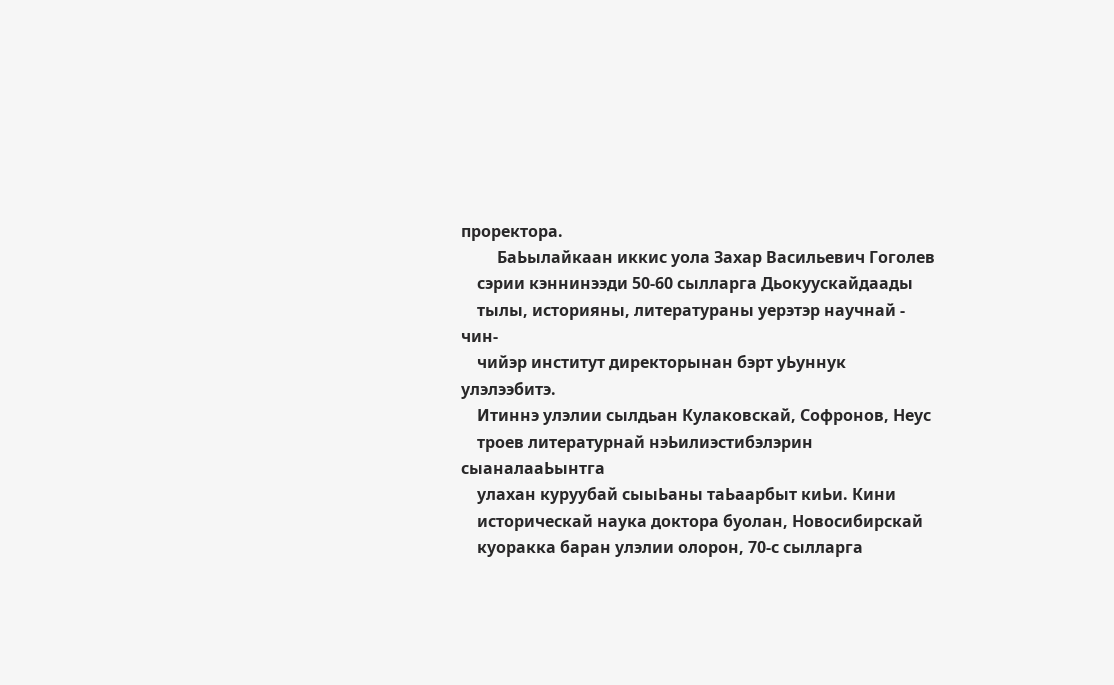проректора.
         БаЬылайкаан иккис уола Захар Васильевич Гоголев
    сэрии кэннинээди 50-60 сылларга Дьокуускайдаады
    тылы, историяны, литератураны уерэтэр научнай - чин-
    чийэр институт директорынан бэрт уЬуннук улэлээбитэ.
    Итиннэ улэлии сылдьан Кулаковскай, Софронов, Неус
    троев литературнай нэЬилиэстибэлэрин сыаналааЬынтга
    улахан куруубай сыыЬаны таЬаарбыт киЬи. Кини
    историческай наука доктора буолан, Новосибирскай
    куоракка баран улэлии олорон, 70-с сылларга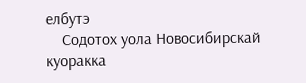елбутэ
    Содотох уола Новосибирскай куоракка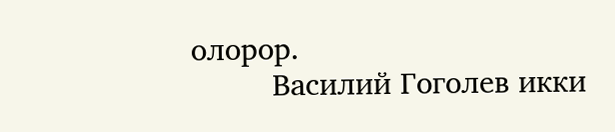олорор.
         Василий Гоголев икки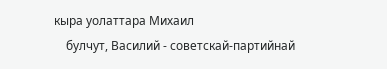кыра уолаттара Михаил
    булчут, Василий - советскай-партийнай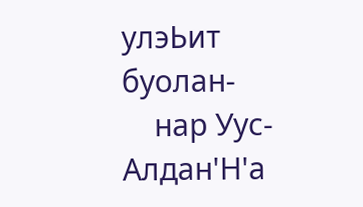улэЬит буолан-
    нар Уус-Алдан'Н'а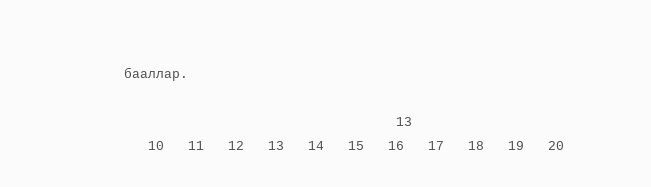бааллар.

                                  13
   10   11   12   13   14   15   16   17   18   19   20